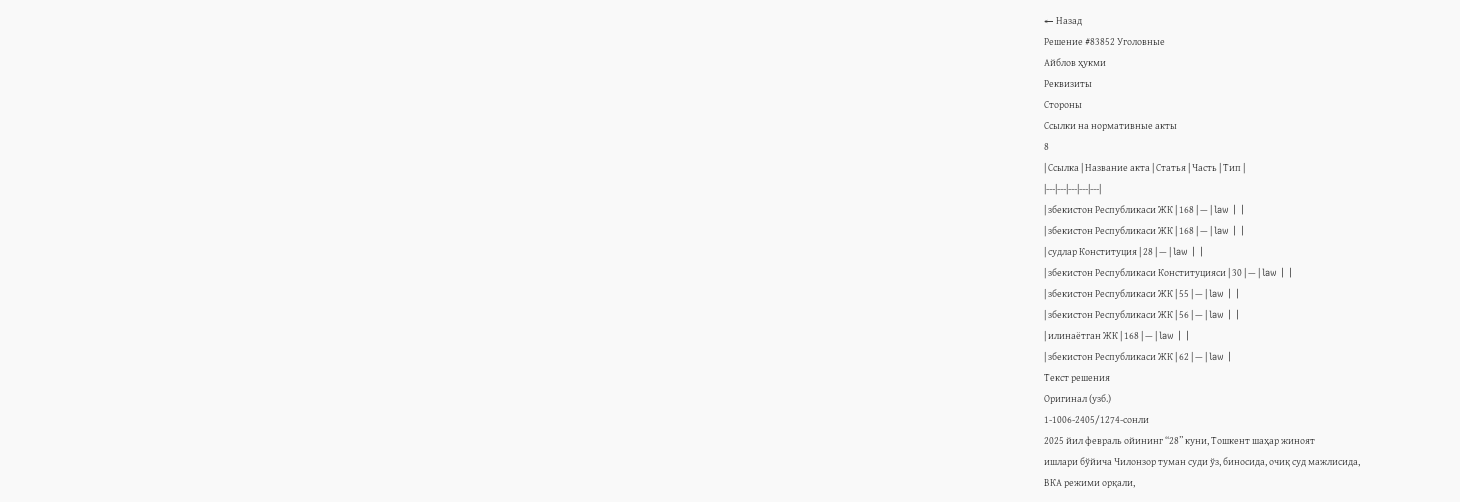← Назад
Решение #83852 Уголовные
Айблов ҳукми
Реквизиты
Стороны
Ссылки на нормативные акты
8
| Ссылка | Название акта | Статья | Часть | Тип |
|---|---|---|---|---|
| збекистон Республикаси ЖК | 168 | — | law | |
| збекистон Республикаси ЖК | 168 | — | law | |
| судлар Конституция | 28 | — | law | |
| збекистон Республикаси Конституцияси | 30 | — | law | |
| збекистон Республикаси ЖК | 55 | — | law | |
| збекистон Республикаси ЖК | 56 | — | law | |
| илинаётган ЖК | 168 | — | law | |
| збекистон Республикаси ЖК | 62 | — | law |
Текст решения
Оригинал (узб.)
1-1006-2405/1274-сонли
2025 йил февраль ойининг “28” куни, Тошкент шаҳар жиноят
ишлари бўйича Чилонзор туман суди ўз, биносида, очиқ суд мажлисида,
ВКА режими орқали,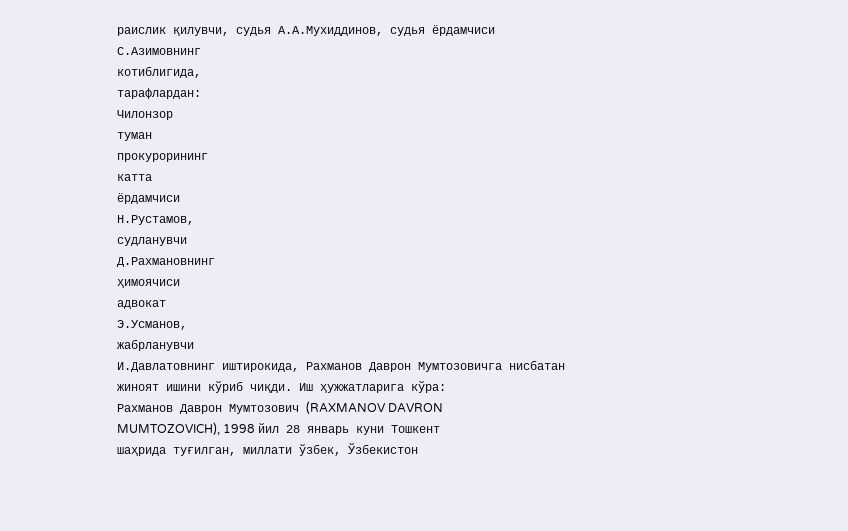раислик қилувчи, судья А.А.Мухиддинов, судья ёрдамчиси
С.Азимовнинг
котиблигида,
тарафлардан:
Чилонзор
туман
прокурорининг
катта
ёрдамчиси
Н.Рустамов,
судланувчи
Д.Рахмановнинг
ҳимоячиси
адвокат
Э.Усманов,
жабрланувчи
И.Давлатовнинг иштирокида, Рахманов Даврон Мумтозовичга нисбатан
жиноят ишини кўриб чиқди. Иш ҳужжатларига кўра:
Рахманов Даврон Мумтозович (RAXMANOV DAVRON
MUMTOZOVICH), 1998 йил 28 январь куни Тошкент
шаҳрида туғилган, миллати ўзбек, Ўзбекистон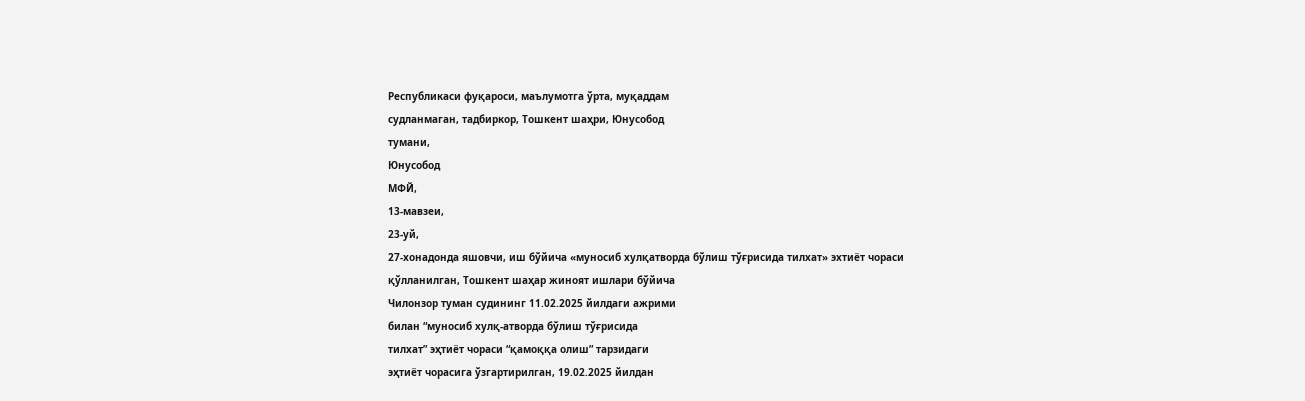Республикаси фуқароси, маълумотга ўрта, муқаддам
судланмаган, тадбиркор, Тошкент шаҳри, Юнусобод
тумани,
Юнусобод
МФЙ,
13-мавзеи,
23-уй,
27-хонадонда яшовчи, иш бўйича «муносиб хулқатворда бўлиш тўғрисида тилхат» эхтиёт чораси
қўлланилган, Тошкент шаҳар жиноят ишлари бўйича
Чилонзор туман судининг 11.02.2025 йилдаги ажрими
билан “муносиб хулқ-атворда бўлиш тўғрисида
тилхат” эҳтиёт чораси “қамоққа олиш” тарзидаги
эҳтиёт чорасига ўзгартирилган, 19.02.2025 йилдан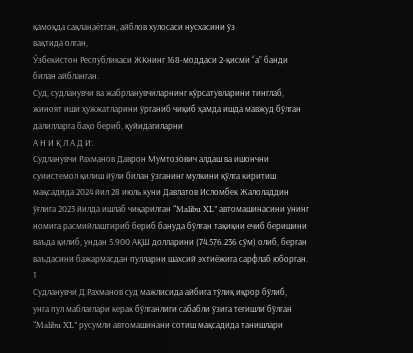қамоқда сақланаётган, айблов хулосаси нусхасини ўз
вақтида олган,
Ўзбекистон Республикаси ЖКнинг 168-моддаси 2-қисми “а” банди
билан айбланган.
Суд, судланувчи ва жабрланувчиларнинг кўрсатувларини тинглаб,
жиноят иши ҳужжатларини ўрганиб чиқиб ҳамда ишда мавжуд бўлган
далилларга баҳо бериб, қуйидагиларни
А Н И Қ Л А Д И:
Судланувчи Рахманов Даврон Мумтозович алдаш ва ишончни
суиистемол қилиш йўли билан ўзганинг мулкини қўлга киритиш
мақсадида 2024 йил 28 июль куни Давлатов Исломбек Жалоладдин
ўғлига 2023 йилда ишлаб чиқарилган “Malibu XL” автомашинасини унинг
номига расмийлаштириб бериб бануда бўлган тақиқни ечиб беришини
ваъда қилиб, ундан 5.900 АҚШ долларини (74.576.236 сўм) олиб, берган
ваъдасини бажармасдан пулларни шахсий эхтиёжига сарфлаб юборган.
1
Судланувчи Д.Рахманов суд мажлисида айбига тўлиқ иқрор бўлиб,
унга пул маблағлари керак бўлганлиги сабабли ўзига тегишли бўлган
“Malibu XL” русумли автомашинани сотиш мақсадида танишлари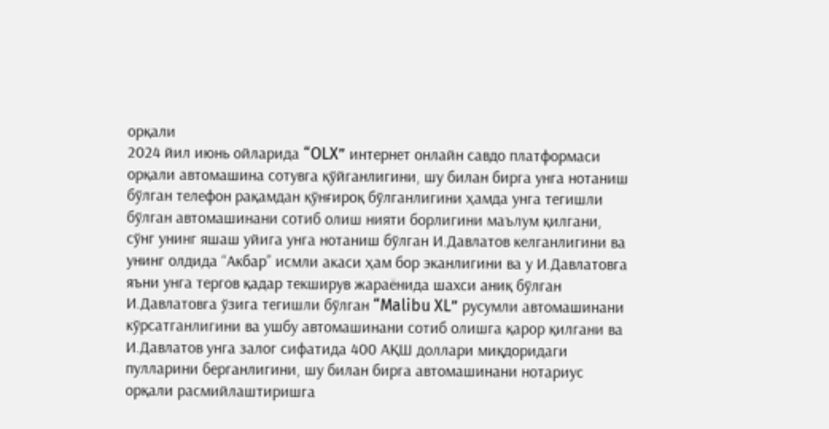орқали
2024 йил июнь ойларида “OLX” интернет онлайн савдо платформаси
орқали автомашина сотувга қўйганлигини, шу билан бирга унга нотаниш
бўлган телефон рақамдан қўнғироқ бўлганлигини ҳамда унга тегишли
бўлган автомашинани сотиб олиш нияти борлигини маълум қилгани,
сўнг унинг яшаш уйига унга нотаниш бўлган И.Давлатов келганлигини ва
унинг олдида “Акбар” исмли акаси ҳам бор эканлигини ва у И.Давлатовга
яъни унга тергов қадар текширув жараёнида шахси аниқ бўлган
И.Давлатовга ўзига тегишли бўлган “Malibu XL” русумли автомашинани
кўрсатганлигини ва ушбу автомашинани сотиб олишга қарор қилгани ва
И.Давлатов унга залог сифатида 400 АҚШ доллари миқдоридаги
пулларини берганлигини, шу билан бирга автомашинани нотариус
орқали расмийлаштиришга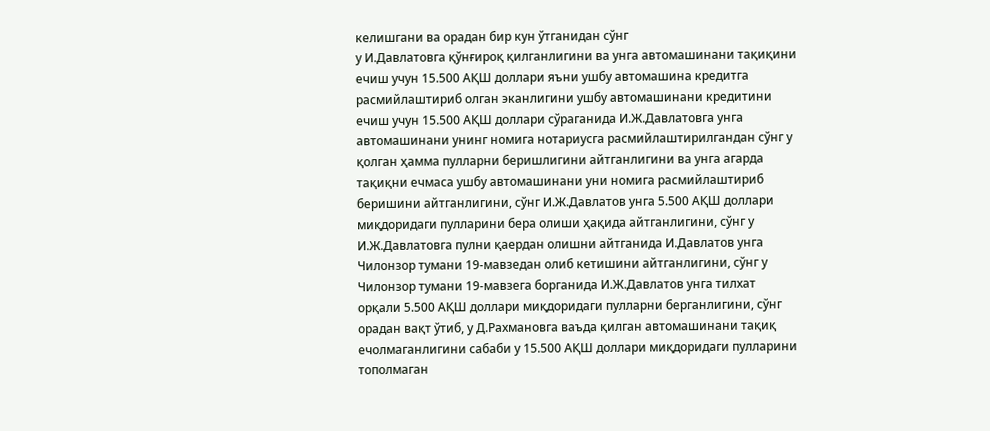келишгани ва орадан бир кун ўтганидан сўнг
у И.Давлатовга қўнғироқ қилганлигини ва унга автомашинани тақиқини
ечиш учун 15.500 АҚШ доллари яъни ушбу автомашина кредитга
расмийлаштириб олган эканлигини ушбу автомашинани кредитини
ечиш учун 15.500 АҚШ доллари сўраганида И.Ж.Давлатовга унга
автомашинани унинг номига нотариусга расмийлаштирилгандан сўнг у
қолган ҳамма пулларни беришлигини айтганлигини ва унга агарда
тақиқни ечмаса ушбу автомашинани уни номига расмийлаштириб
беришини айтганлигини, сўнг И.Ж.Давлатов унга 5.500 АҚШ доллари
миқдоридаги пулларини бера олиши ҳақида айтганлигини, сўнг у
И.Ж.Давлатовга пулни қаердан олишни айтганида И.Давлатов унга
Чилонзор тумани 19-мавзедан олиб кетишини айтганлигини, сўнг у
Чилонзор тумани 19-мавзега борганида И.Ж.Давлатов унга тилхат
орқали 5.500 АҚШ доллари миқдоридаги пулларни берганлигини, сўнг
орадан вақт ўтиб, у Д.Рахмановга ваъда қилган автомашинани тақиқ
ечолмаганлигини сабаби у 15.500 АҚШ доллари миқдоридаги пулларини
тополмаган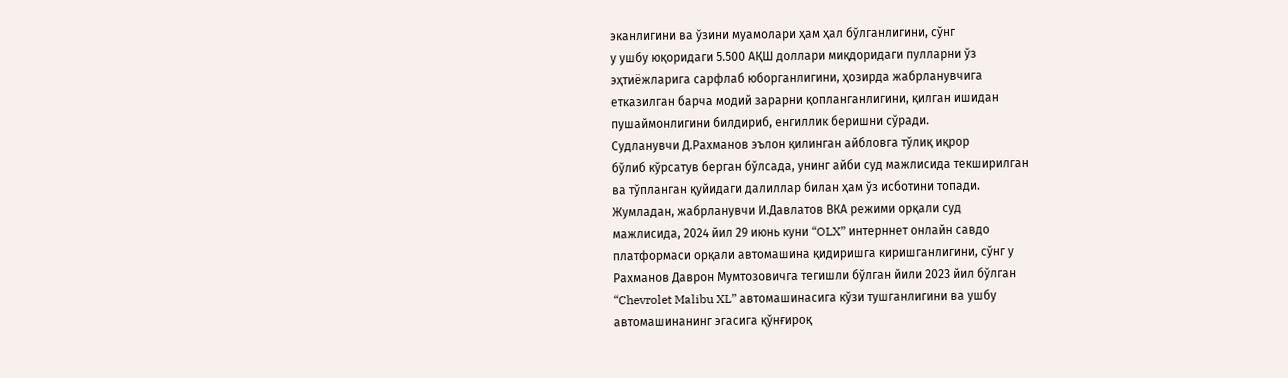эканлигини ва ўзини муамолари ҳам ҳал бўлганлигини, сўнг
у ушбу юқоридаги 5.500 АҚШ доллари миқдоридаги пулларни ўз
эҳтиёжларига сарфлаб юборганлигини, ҳозирда жабрланувчига
етказилган барча модий зарарни қопланганлигини, қилган ишидан
пушаймонлигини билдириб, енгиллик беришни сўради.
Судланувчи Д.Рахманов эълон қилинган айбловга тўлиқ иқрор
бўлиб кўрсатув берган бўлсада, унинг айби суд мажлисида текширилган
ва тўпланган қуйидаги далиллар билан ҳам ўз исботини топади.
Жумладан, жабрланувчи И.Давлатов ВКА режими орқали суд
мажлисида, 2024 йил 29 июнь куни “OLX” интерннет онлайн савдо
платформаси орқали автомашина қидиришга киришганлигини, сўнг у
Рахманов Даврон Мумтозовичга тегишли бўлган йили 2023 йил бўлган
“Chevrolet Malibu XL” автомашинасига кўзи тушганлигини ва ушбу
автомашинанинг эгасига қўнғироқ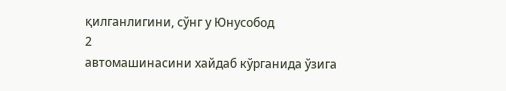қилганлигини, сўнг у Юнусобод
2
автомашинасини хайдаб кўрганида ўзига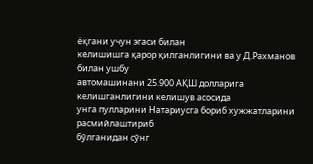ёқгани учун эгаси билан
келишишга қарор қилганлигини ва у Д.Рахманов билан ушбу
автомашинани 25.900 АҚШ долларига келишганлигини келишув асосида
унга пулларини Натариусга бориб хужжатларини расмийлаштириб
бўлганидан сўнг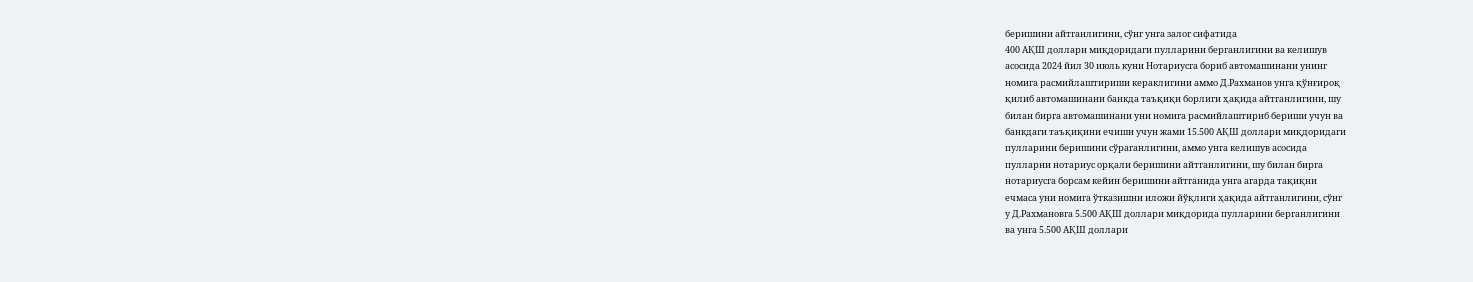беришини айтганлигини, сўнг унга залог сифатида
400 АҚШ доллари миқдоридаги пулларини берганлигини ва келишув
асосида 2024 йил 30 июль куни Нотариусга бориб автомашинани унинг
номига расмийлаштириши кераклигини аммо Д.Рахманов унга қўнғироқ
қилиб автомашинани банкда таъқиқи борлиги ҳақида айтганлигини, шу
билан бирга автомашинани уни номига расмийлаштириб бериши учун ва
банкдаги таъқиқини ечиши учун жами 15.500 АҚШ доллари миқдоридаги
пулларини беришини сўраганлигини, аммо унга келишув асосида
пулларни нотариус орқали беришини айтганлигини, шу билан бирга
нотариусга борсам кейин беришини айтганида унга агарда тақиқни
ечмаса уни номига ўтказишни иложи йўқлиги ҳақида айтганлигини, сўнг
у Д.Рахмановга 5.500 АҚШ доллари миқдорида пулларини берганлигини
ва унга 5.500 АҚШ доллари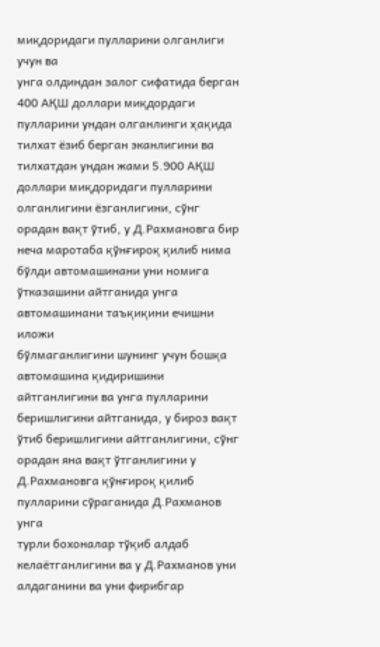миқдоридаги пулларини олганлиги учун ва
унга олдиндан залог сифатида берган 400 АҚШ доллари миқдордаги
пулларини ундан олганлинги ҳақида тилхат ёзиб берган эканлигини ва
тилхатдан ундан жами 5.900 АҚШ доллари миқдоридаги пулларини
олганлигини ёзганлигини, сўнг орадан вақт ўтиб, у Д.Рахмановга бир
неча маротаба қўнғироқ қилиб нима бўлди автомашинани уни номига
ўтказашини айтганида унга автомашинани таъқиқини ечишни иложи
бўлмаганлигини шунинг учун бошқа автомашина қидиришини
айтганлигини ва унга пулларини беришлигини айтганида, у бироз вақт
ўтиб беришлигини айтганлигини, сўнг орадан яна вақт ўтганлигини у
Д.Рахмановга қўнғироқ қилиб пулларини сўраганида Д.Рахманов унга
турли бохоналар тўқиб алдаб келаётганлигини ва у Д.Рахманов уни
алдаганини ва уни фирибгар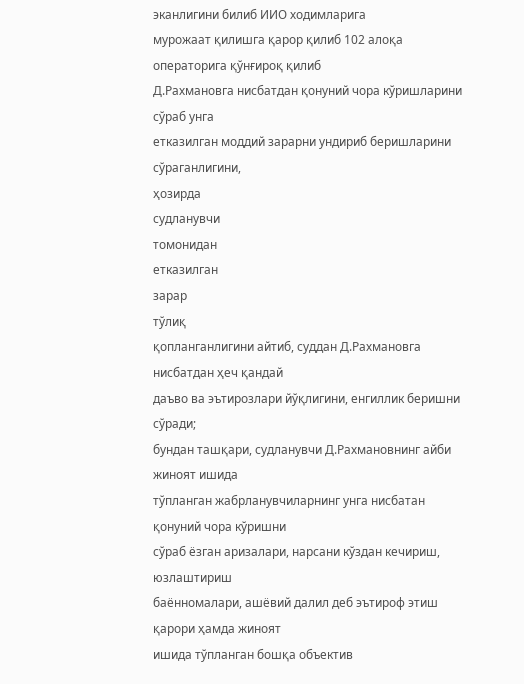эканлигини билиб ИИО ходимларига
мурожаат қилишга қарор қилиб 102 алоқа операторига қўнғироқ қилиб
Д.Рахмановга нисбатдан қонуний чора кўришларини сўраб унга
етказилган моддий зарарни ундириб беришларини сўраганлигини,
ҳозирда
судланувчи
томонидан
етказилган
зарар
тўлиқ
қопланганлигини айтиб, суддан Д.Рахмановга нисбатдан ҳеч қандай
даъво ва эътирозлари йўқлигини, енгиллик беришни сўради;
бундан ташқари, судланувчи Д.Рахмановнинг айби жиноят ишида
тўпланган жабрланувчиларнинг унга нисбатан қонуний чора кўришни
сўраб ёзган аризалари, нарсани кўздан кечириш, юзлаштириш
баённомалари, ашёвий далил деб эътироф этиш қарори ҳамда жиноят
ишида тўпланган бошқа объектив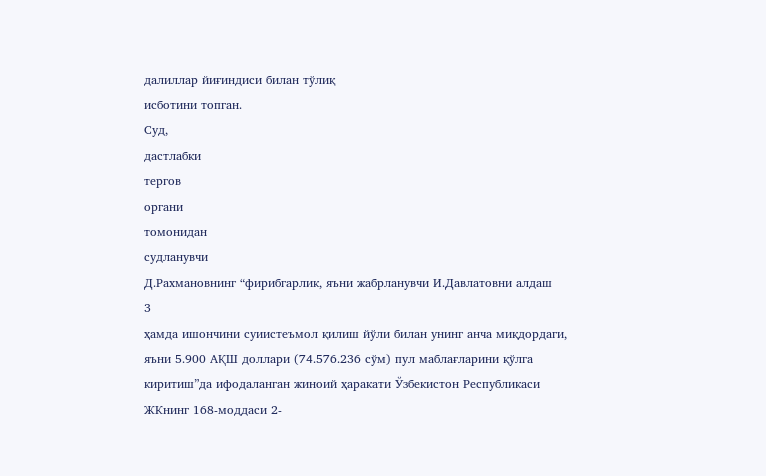далиллар йиғиндиси билан тўлиқ
исботини топган.
Суд,
дастлабки
тергов
органи
томонидан
судланувчи
Д.Рахмановнинг “фирибгарлик, яъни жабрланувчи И.Давлатовни алдаш
3
ҳамда ишончини суиистеъмол қилиш йўли билан унинг анча миқдордаги,
яъни 5.900 АҚШ доллари (74.576.236 сўм) пул маблағларини қўлга
киритиш”да ифодаланган жиноий ҳаракати Ўзбекистон Республикаси
ЖКнинг 168-моддаси 2-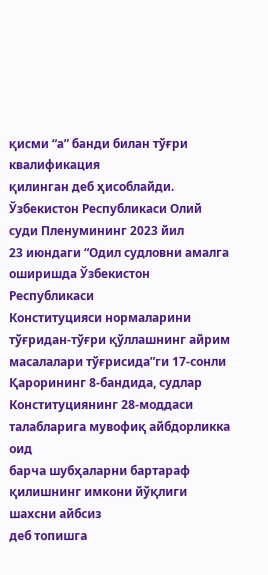қисми “а” банди билан тўғри квалификация
қилинган деб ҳисоблайди.
Ўзбекистон Республикаси Олий суди Пленумининг 2023 йил
23 июндаги “Одил судловни амалга оширишда Ўзбекистон Республикаси
Конституцияси нормаларини тўғридан-тўғри қўллашнинг айрим
масалалари тўғрисида”ги 17-сонли Қарорининг 8-бандида, судлар
Конституциянинг 28-моддаси талабларига мувофиқ айбдорликка оид
барча шубҳаларни бартараф қилишнинг имкони йўқлиги шахсни айбсиз
деб топишга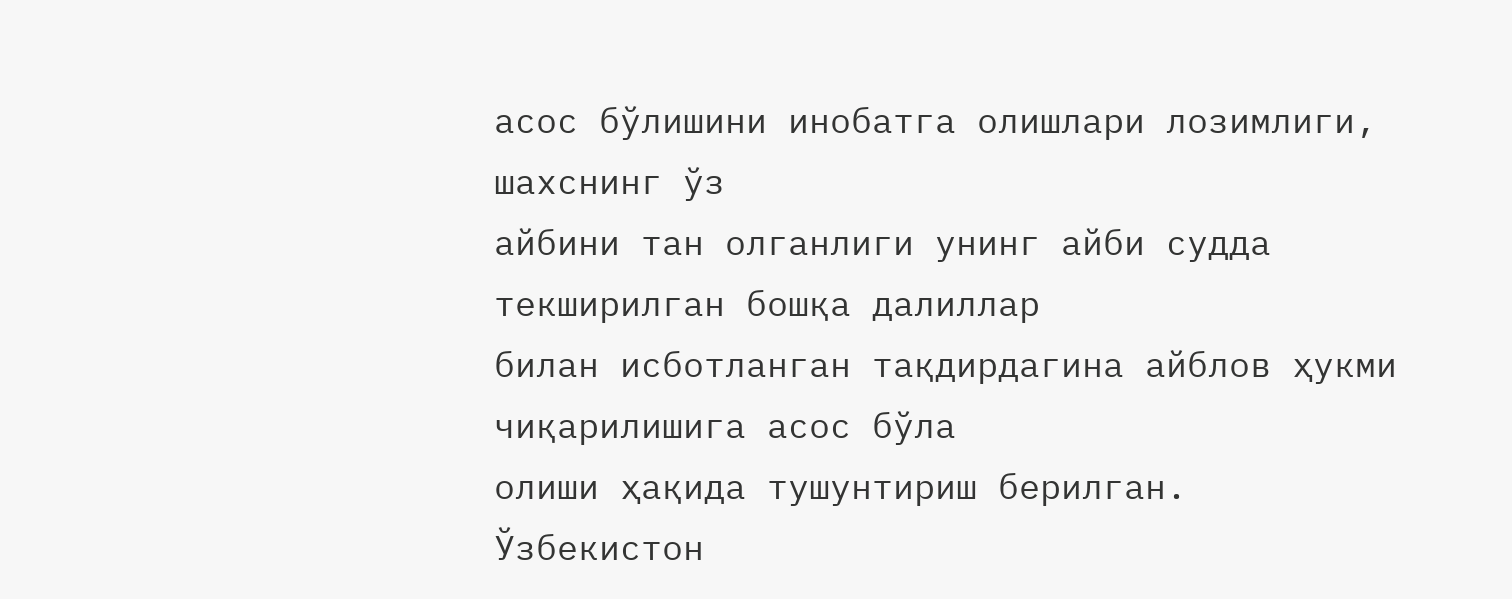асос бўлишини инобатга олишлари лозимлиги, шахснинг ўз
айбини тан олганлиги унинг айби судда текширилган бошқа далиллар
билан исботланган тақдирдагина айблов ҳукми чиқарилишига асос бўла
олиши ҳақида тушунтириш берилган.
Ўзбекистон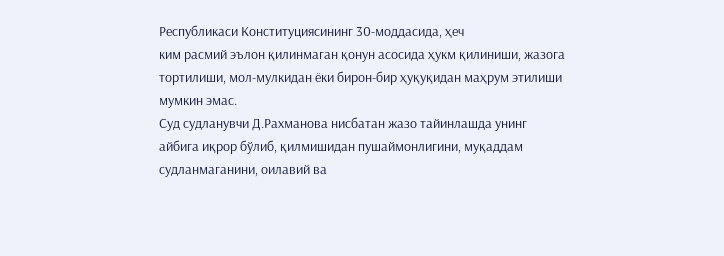Республикаси Конституциясининг 30-моддасида, ҳеч
ким расмий эълон қилинмаган қонун асосида ҳукм қилиниши, жазога
тортилиши, мол-мулкидан ёки бирон-бир ҳуқуқидан маҳрум этилиши
мумкин эмас.
Суд судланувчи Д.Рахманова нисбатан жазо тайинлашда унинг
айбига иқрор бўлиб, қилмишидан пушаймонлигини, муқаддам
судланмаганини, оилавий ва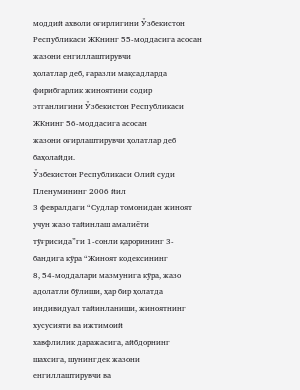моддий ахволи оғирлигини Ўзбекистон
Республикаси ЖКнинг 55-моддасига асосан жазони енгиллаштирувчи
ҳолатлар деб, ғаразли мақсадларда фирибгарлик жиноятини содир
этганлигини Ўзбекистон Республикаси ЖКнинг 56-моддасига асосан
жазони оғирлаштирувчи ҳолатлар деб баҳолайди.
Ўзбекистон Республикаси Олий суди Пленумининг 2006 йил
3 февралдаги “Судлар томонидан жиноят учун жазо тайинлаш амалиёти
тўғрисида”ги 1-сонли қарорининг 3-бандига кўра “Жиноят кодексининг
8, 54-моддалари мазмунига кўра, жазо адолатли бўлиши, ҳар бир ҳолатда
индивидуал тайинланиши, жиноятнинг хусусияти ва ижтимоий
хавфлилик даражасига, айбдорнинг шахсига, шунингдек жазони
енгиллаштирувчи ва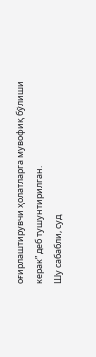оғирлаштирувчи ҳолатларга мувофиқ бўлиши
керак” деб тушунтирилган.
Шу сабабли, суд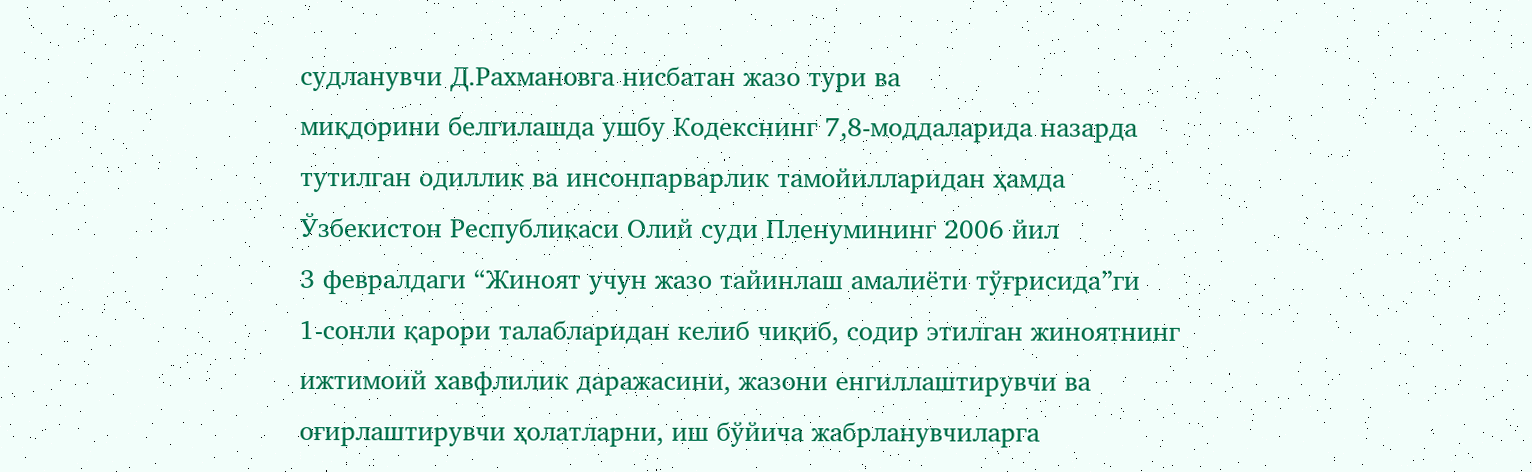судланувчи Д.Рахмановга нисбатан жазо тури ва
миқдорини белгилашда ушбу Кодекснинг 7,8-моддаларида назарда
тутилган одиллик ва инсонпарварлик тамойилларидан ҳамда
Ўзбекистон Республикаси Олий суди Пленумининг 2006 йил
3 февралдаги “Жиноят учун жазо тайинлаш амалиёти тўғрисида”ги
1-сонли қарори талабларидан келиб чиқиб, содир этилган жиноятнинг
ижтимоий хавфлилик даражасини, жазони енгиллаштирувчи ва
оғирлаштирувчи ҳолатларни, иш бўйича жабрланувчиларга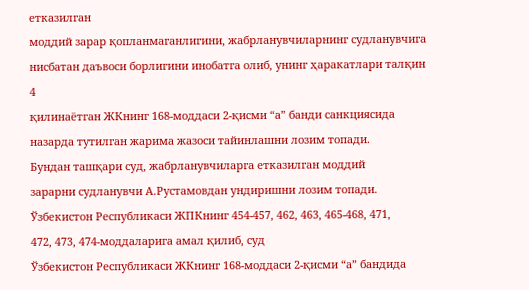етказилган
моддий зарар қопланмаганлигини, жабрланувчиларнинг судланувчига
нисбатан даъвоси борлигини инобатга олиб, унинг ҳаракатлари талқин
4
қилинаётган ЖКнинг 168-моддаси 2-қисми “а” банди санкциясида
назарда тутилган жарима жазоси тайинлашни лозим топади.
Бундан ташқари суд, жабрланувчиларга етказилган моддий
зарарни судланувчи А.Рустамовдан ундиришни лозим топади.
Ўзбекистон Республикаси ЖПКнинг 454-457, 462, 463, 465-468, 471,
472, 473, 474-моддаларига амал қилиб, суд
Ўзбекистон Республикаси ЖКнинг 168-моддаси 2-қисми “а” бандида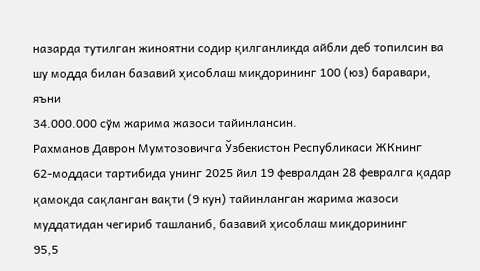назарда тутилган жиноятни содир қилганликда айбли деб топилсин ва
шу модда билан базавий ҳисоблаш миқдорининг 100 (юз) баравари, яъни
34.000.000 сўм жарима жазоси тайинлансин.
Рахманов Даврон Мумтозовичга Ўзбекистон Республикаси ЖКнинг
62-моддаси тартибида унинг 2025 йил 19 февралдан 28 февралга қадар
қамоқда сақланган вақти (9 кун) тайинланган жарима жазоси
муддатидан чегириб ташланиб, базавий ҳисоблаш миқдорининг
95,5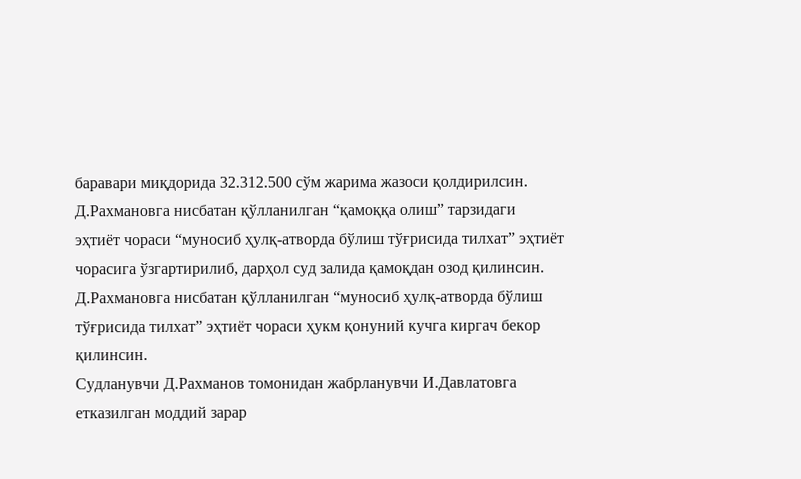баравари миқдорида 32.312.500 сўм жарима жазоси қолдирилсин.
Д.Рахмановга нисбатан қўлланилган “қамоққа олиш” тарзидаги
эҳтиёт чораси “муносиб ҳулқ-атворда бўлиш тўғрисида тилхат” эҳтиёт
чорасига ўзгартирилиб, дарҳол суд залида қамоқдан озод қилинсин.
Д.Рахмановга нисбатан қўлланилган “муносиб ҳулқ-атворда бўлиш
тўғрисида тилхат” эҳтиёт чораси ҳукм қонуний кучга киргач бекор
қилинсин.
Судланувчи Д.Рахманов томонидан жабрланувчи И.Давлатовга
етказилган моддий зарар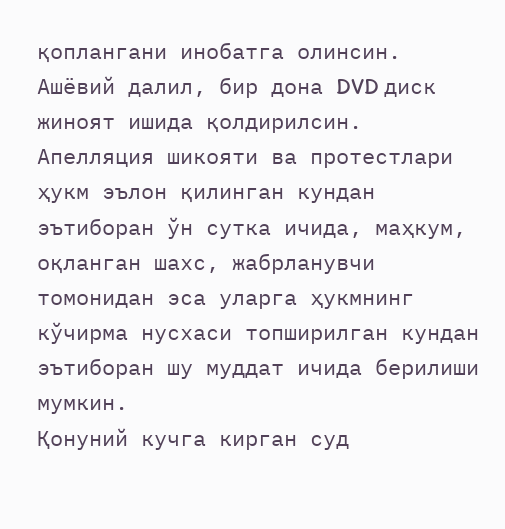қоплангани инобатга олинсин.
Ашёвий далил, бир дона DVD диск жиноят ишида қолдирилсин.
Апелляция шикояти ва протестлари ҳукм эълон қилинган кундан
эътиборан ўн сутка ичида, маҳкум, оқланган шахс, жабрланувчи
томонидан эса уларга ҳукмнинг кўчирма нусхаси топширилган кундан
эътиборан шу муддат ичида берилиши мумкин.
Қонуний кучга кирган суд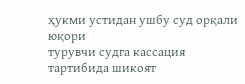ҳукми устидан ушбу суд орқали юқори
турувчи судга кассация тартибида шикоят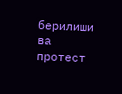берилиши ва протест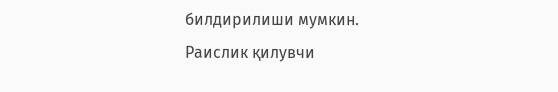билдирилиши мумкин.
Раислик қилувчи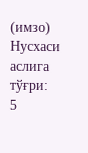(имзо)
Нусхаси аслига тўғри:
5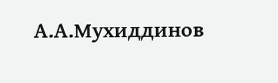А.А.Мухиддинов